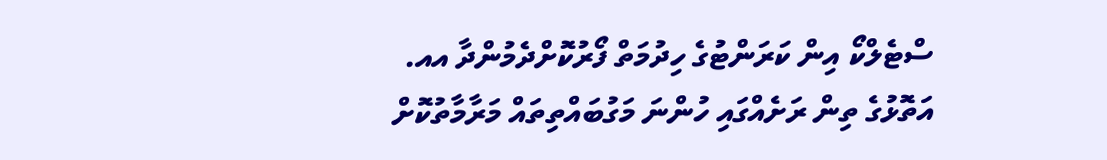ސްޓެލްކޯ އިން ކަރަންޓުގެ ހިދުމަތް ފޯރުކޮށްދެމުންދާ އއ. އަތޮޅުގެ ތިން ރަށެއްގައި ހުންނަ މަގުބައްތިތައް މަރާމާތުކޮށް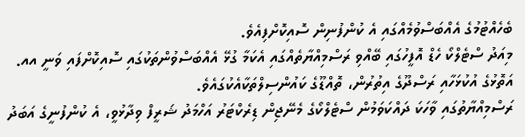ބެހެއްޓުމުގެ އެއްބަސްވުމެއްގައި އެ ކުންފުނިން ސޮއިކޮށްފިއެވެ.
މިއަދު ސްޓެލްކޯ ހެޑް އޮފީހުގައި ބޭއްވި ރަސްމިއްޔާތެއްގައި އެކަމާ ގުޅޭ އެއްބަސްވުންތަކުގައި ސޮއިކޮށްފައި ވަނީ އއ. އަތޮޅުގެ އުކުޅަހާއި ރަސްދޫގެ އިތުރުން، ތޮއްޑޫގެ ކައުންސިލްތަކާއެކުގައެވެ.
ރަސްމިއްޔާތުގައި ވާހަކަ ދައްކަވަމުން ސްޓެލްކޯގެ މެނޭޖިން ޑިރެކްޓަރު އަހްމަދު ޝަރީފް ވިދާޅުވީ، އެ ކުންފުނީގެ އަބަދު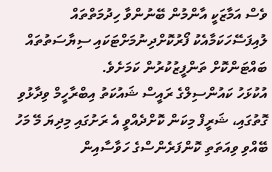ވެސް އަމާޒަކީ އާންމުން ބޭނުންވާ ހިދުމަތްތައް ލުއިފަސޭހަކަމާއެކު ފޯރުކޮށްދިނުމަށްޓަކައި ސިޔާސަތުތައް ބައްޓަންކޮށް ތަންފީޒުކުރުން ކަމަށެވެ.
އުކުޅަހު ކައުންސިލްގެ ރައީސް ޝައުކަތު އިބްރާހީމް ވިދާޅުވި ގޮތުގައި، ޝަރީފް މިކަން ކޮށްދެއްވީ އެ ރަށުގައި މިދިޔަ މޭ މަހު ބޭއްވި ވިއަތަތި ކޮންފަރެންސްގެ ހަވާސާއިން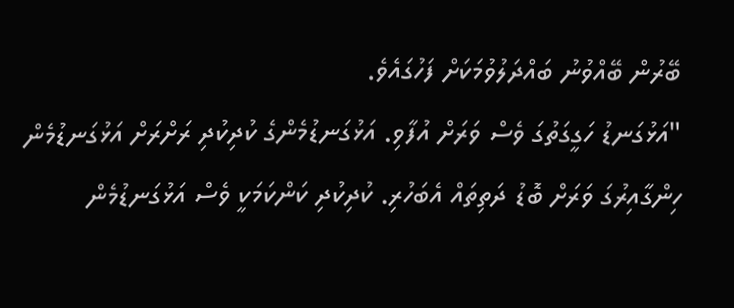ބޭރުން ބޭއްވުނު ބައްދަލުވުމަކަށް ފަހުގައެވެ.
"އަޅުގަނޑު ހަގީގަތުގަ ވެސް ވަރަށް އުފާވި. އަޅުގަނޑުމެންގެ ކުދިކުދި ރަށްރަށް އަޅުގަނޑުމެން ހިންގާއިރުގަ ވަރަށް ބޮޑު ދަތިތައް އެބަހުރި. ކުދިކުދި ކަންކަމަކީ ވެސް އަޅުގަނޑުމެން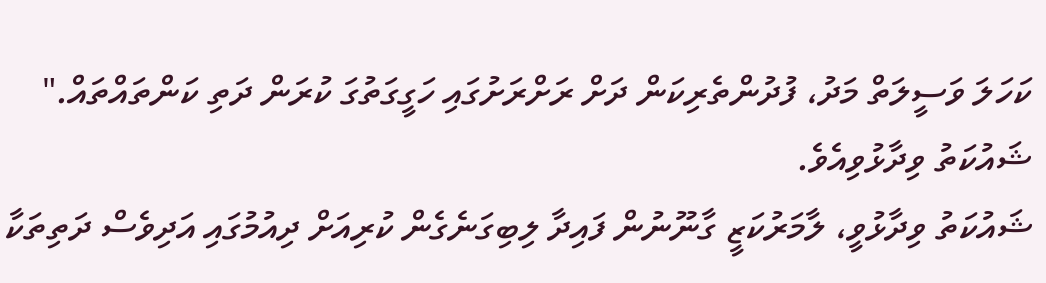ކަހަލަ ވަސީލަތް މަދު، ފުދުންތެރިކަން ދަށް ރަށްރަށުގައި ހަގީގަތުގަ ކުރަން ދަތި ކަންތައްތައް." ޝައުކަތު ވިދާޅުވިއެވެ.
ޝައުކަތު ވިދާޅުވީ، ލާމަރުކަޒީ ގާނޫނުން ފައިދާ ލިބިގަނެގެން ކުރިއަށް ދިއުމުގައި އަދިވެސް ދަތިތަކާ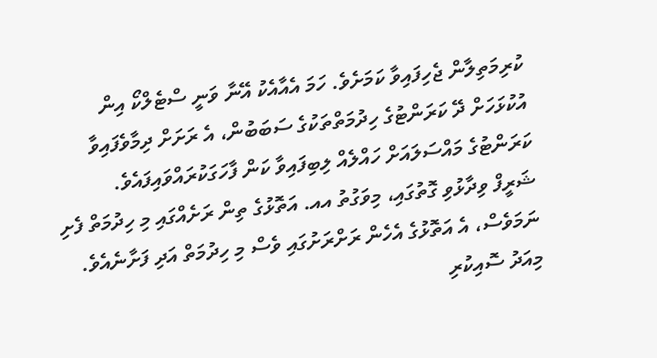ކުރިމަތިލާން ޖެހިފައިވާ ކަމަށެވެ. ހަމަ އެއާއެކު އޭނާ ވަނީ ސްޓެލްކޯ އިން އުކުޅަހަށް ދޭ ކަރަންޓުގެ ހިދުމަތްތަކުގެ ސަބަބުން، އެ ރަށަށް ދިމާވެފައިވާ ކަރަންޓުގެ މައްސަލައަށް ހައްލެއް ލިބިފައިވާ ކަން ފާހަގަކުރައްވައިފައެވެ.
ޝަރީފް ވިދާޅުވި ގޮތުގައި، މިވަގުތު އއ. އަތޮޅުގެ ތިން ރަށެއްގައި މި ހިދުމަތް ފެށި ނަމަވެސް، އެ އަތޮޅުގެ އެހެން ރަށްރަށުގައި ވެސް މި ހިދުމަތް އަދި ފަށާނެއެވެ.
މިއަދު ސޮއިކުރި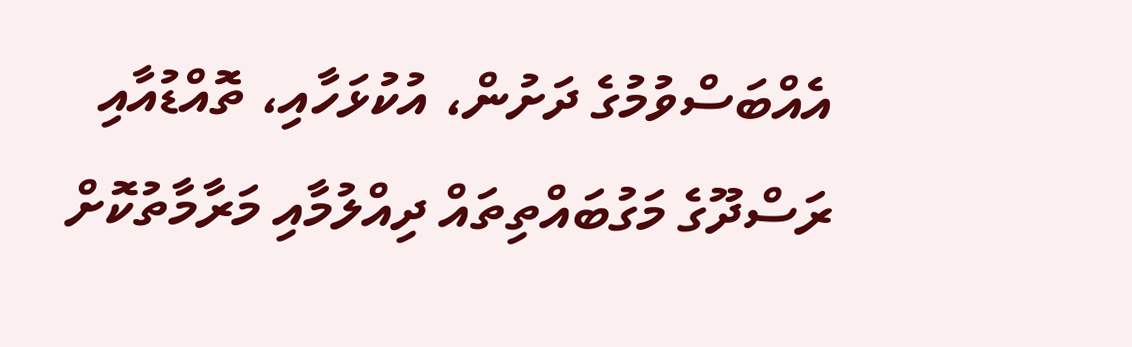އެއްބަސްވުމުގެ ދަށުން، އުކުޅަހާއި، ތޮއްޑުއާއި ރަސްދޫގެ މަގުބައްތިތައް ދިއްލުމާއި މަރާމާތުކޮށް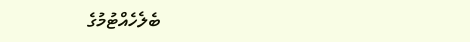ބެލެހެއްޓުމުގެ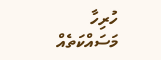ހުރިހާ މަސައްކަތެއް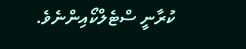ކުރާނީ ސްޓެލްކޯއިންނެވެ.